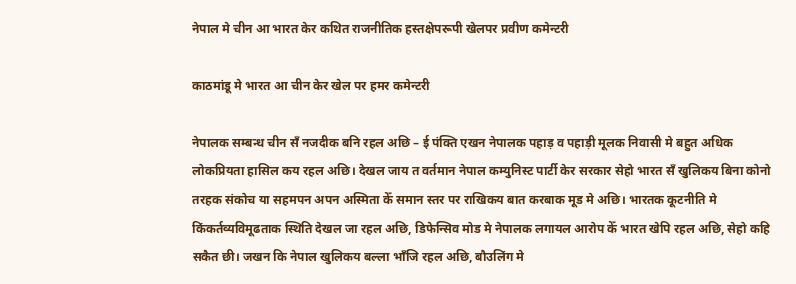नेपाल मे चीन आ भारत केर कथित राजनीतिक हस्तक्षेपरूपी खेलपर प्रवीण कमेन्टरी

काठमांडू मे भारत आ चीन केर खेल पर हमर कमेन्टरी

नेपालक सम्बन्ध चीन सँ नजदीक बनि रहल अछि – ई पंक्ति एखन नेपालक पहाड़ व पहाड़ी मूलक निवासी मे बहुत अधिक लोकप्रियता हासिल कय रहल अछि। देखल जाय त वर्तमान नेपाल कम्युनिस्ट पार्टी केर सरकार सेहो भारत सँ खुलिकय बिना कोनो तरहक संकोच या सहमपन अपन अस्मिता केँ समान स्तर पर राखिकय बात करबाक मूड मे अछि। भारतक कूटनीति मे किंकर्तव्यविमूढताक स्थिति देखल जा रहल अछि, डिफेन्सिव मोड मे नेपालक लगायल आरोप केँ भारत खेपि रहल अछि, सेहो कहि सकैत छी। जखन कि नेपाल खुलिकय बल्ला भाँजि रहल अछि, बौउलिंग मे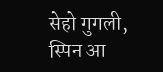सेहो गुगली, स्पिन आ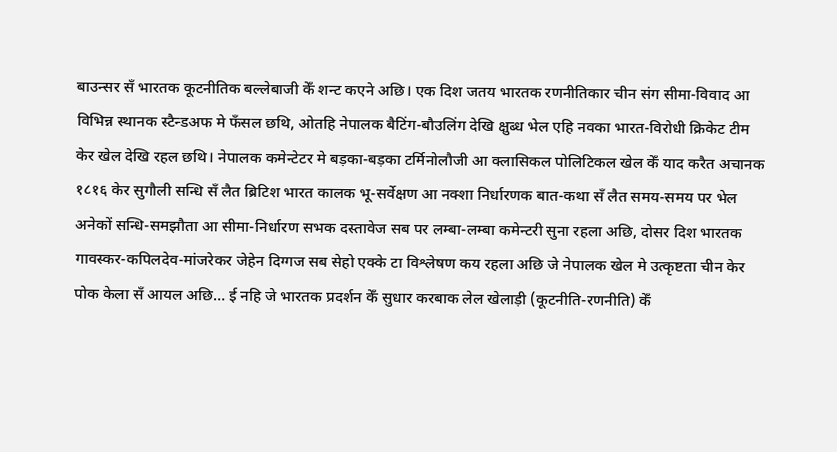बाउन्सर सँ भारतक कूटनीतिक बल्लेबाजी केँ शन्ट कएने अछि। एक दिश जतय भारतक रणनीतिकार चीन संग सीमा-विवाद आ विभिन्न स्थानक स्टैन्डअफ मे फँसल छथि, ओतहि नेपालक बैटिंग-बौउलिंग देखि क्षुब्ध भेल एहि नवका भारत-विरोधी क्रिकेट टीम केर खेल देखि रहल छथि। नेपालक कमेन्टेटर मे बड़का-बड़का टर्मिनोलौजी आ क्लासिकल पोलिटिकल खेल केँ याद करैत अचानक १८१६ केर सुगौली सन्धि सँ लैत ब्रिटिश भारत कालक भू-सर्वेक्षण आ नक्शा निर्धारणक बात-कथा सँ लैत समय-समय पर भेल अनेकों सन्धि-समझौता आ सीमा-निर्धारण सभक दस्तावेज सब पर लम्बा-लम्बा कमेन्टरी सुना रहला अछि, दोसर दिश भारतक गावस्कर-कपिलदेव-मांजरेकर जेहेन दिग्गज सब सेहो एक्के टा विश्लेषण कय रहला अछि जे नेपालक खेल मे उत्कृष्टता चीन केर पोक केला सँ आयल अछि… ई नहि जे भारतक प्रदर्शन केँ सुधार करबाक लेल खेलाड़ी (कूटनीति-रणनीति) केँ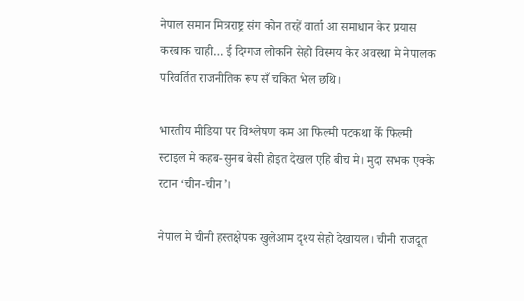नेपाल समान मित्रराष्ट्र संग कोन तरहें वार्ता आ समाधान केर प्रयास करबाक चाही… ई दिग्गज लोकनि सेहो विस्मय केर अवस्था मे नेपालक परिवर्तित राजनीतिक रूप सँ चकित भेल छथि।

भारतीय मीडिया पर विश्लेषण कम आ फिल्मी पटकथा केँ फिल्मी स्टाइल मे कहब-सुनब बेसी होइत देखल एहि बीच मे। मुदा सभक एक्के रटान ‘चीन-चीन’।

नेपाल मे चीनी हस्तक्षेपक खुलेआम दृश्य सेहो देखायल। चीनी राजदूत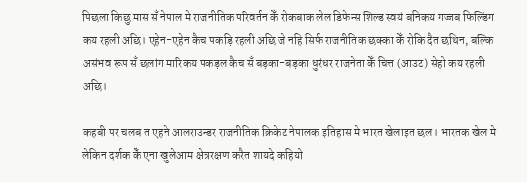पिछला किछु मास सँ नेपाल मे राजनीतिक परिवर्तन केँ रोकबाक लेल डिफेन्स शिल्ड स्वयं बनिकय गज्जब फिल्डिंग कय रहली अछि। एहेन-एहेन कैच पकड़ि रहली अछि जे नहि सिर्फ राजनीतिक छक्का केँ रोकि दैत छथिन, बल्कि असंभव रूप सँ छलांग मारिकय पकड़ल कैच सँ बड़का-बड़का धुरंधर राजनेता केँ चित्त (आउट) सेहो कय रहली अछि।

कहबी पर चलब त एहने आलराउन्डर राजनीतिक क्रिकेट नेपालक इतिहास मे भारत खेलाइत छल। भारतक खेल मे लेकिन दर्शक केँ एना खुलेआम क्षेत्ररक्षण करैत शायदे कहियो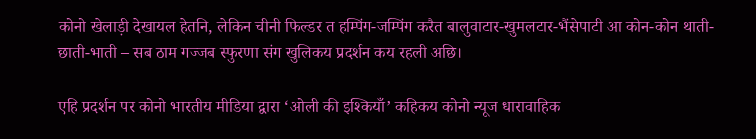कोनो खेलाड़ी देखायल हेतनि, लेकिन चीनी फिल्डर त हम्पिंग-जम्पिंग करैत बालुवाटार-खुमलटार-भैंसेपाटी आ कोन-कोन थाती-छाती-भाती – सब ठाम गज्जब स्फुरणा संग खुलिकय प्रदर्शन कय रहली अछि।

एहि प्रदर्शन पर कोनो भारतीय मीडिया द्वारा ‘ओली की इश्कियाँ’ कहिकय कोनो न्यूज धारावाहिक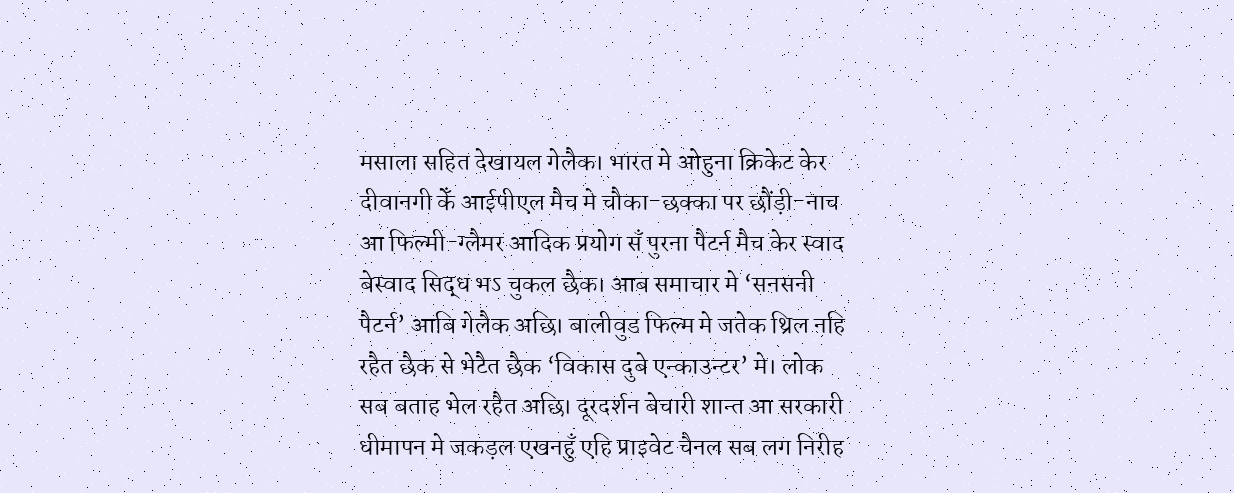मसाला सहित देखायल गेलैक। भारत मे ओहुना क्रिकेट केर दीवानगी केँ आईपीएल मैच मे चौका-छक्का पर छौंड़ी-नाच आ फिल्मी-ग्लैमर आदिक प्रयोग सँ पुरना पैटर्न मैच केर स्वाद बेस्वाद सिद्ध भऽ चुकल छैक। आब समाचार मे ‘सनसनी पैटर्न’ आबि गेलैक अछि। बालीवुड फिल्म मे जतेक थ्रिल नहि रहैत छैक से भेटैत छैक ‘विकास दुबे एन्काउन्टर’ मे। लोक सब बताह भेल रहैत अछि। दूरदर्शन बेचारी शान्त आ सरकारी धीमापन मे जकड़ल एखनहुँ एहि प्राइवेट चैनल सब लग निरीह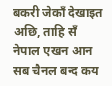बकरी जेकाँ देखाइत अछि, ताहि सँ नेपाल एखन आन सब चैनल बन्द कय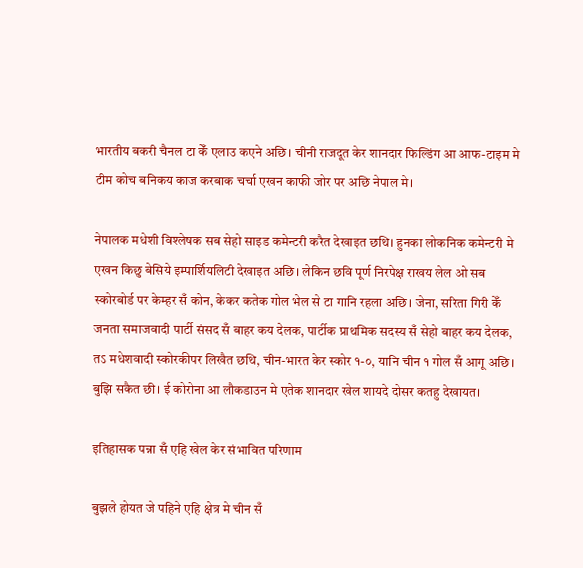भारतीय बकरी चैनल टा केँ एलाउ कएने अछि। चीनी राजदूत केर शानदार फिल्डिंग आ आफ-टाइम मे टीम कोच बनिकय काज करबाक चर्चा एखन काफी जोर पर अछि नेपाल मे।

नेपालक मधेशी विश्लेषक सब सेहो साइड कमेन्टरी करैत देखाइत छथि। हुनका लोकनिक कमेन्टरी मे एखन किछु बेसिये इम्पार्शियलिटी देखाइत अछि। लेकिन छवि पूर्ण निरपेक्ष राखय लेल ओ सब स्कोरबोर्ड पर केम्हर सँ कोन, केकर कतेक गोल भेल से टा गानि रहला अछि। जेना, सरिता गिरी केँ जनता समाजवादी पार्टी संसद सँ बाहर कय देलक, पार्टीक प्राथमिक सदस्य सँ सेहो बाहर कय देलक, तऽ मधेशवादी स्कोरकीपर लिखैत छथि, चीन-भारत केर स्कोर १-०, यानि चीन १ गोल सँ आगू अछि। बुझि सकैत छी। ई कोरोना आ लौकडाउन मे एतेक शानदार खेल शायदे दोसर कतहु देखायत।

इतिहासक पन्ना सँ एहि खेल केर संभावित परिणाम

बुझले होयत जे पहिने एहि क्षेत्र मे चीन सँ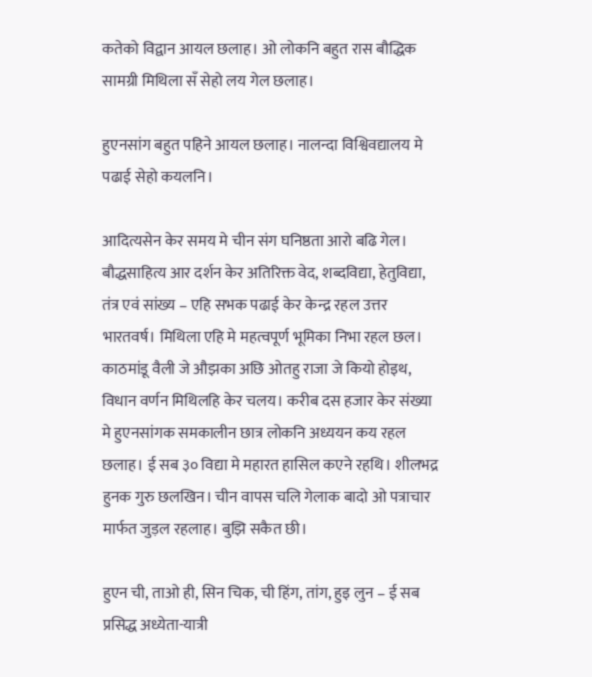कतेको विद्वान आयल छलाह। ओ लोकनि बहुत रास बौद्धिक सामग्री मिथिला सँ सेहो लय गेल छलाह।

हुएनसांग बहुत पहिने आयल छलाह। नालन्दा विश्विवद्यालय मे पढाई सेहो कयलनि।

आदित्यसेन केर समय मे चीन संग घनिष्ठता आरो बढि गेल। बौद्धसाहित्य आर दर्शन केर अतिरिक्त वेद, शब्दविद्या, हेतुविद्या, तंत्र एवं सांख्य – एहि सभक पढाई केर केन्द्र रहल उत्तर भारतवर्ष। मिथिला एहि मे महत्वपूर्ण भूमिका निभा रहल छल। काठमांडू वैली जे औझका अछि ओतहु राजा जे कियो होइथ, विधान वर्णन मिथिलहि केर चलय। करीब दस हजार केर संख्या मे हुएनसांगक समकालीन छात्र लोकनि अध्ययन कय रहल छलाह। ई सब ३० विद्या मे महारत हासिल कएने रहथि। शीलभद्र हुनक गुरु छलखिन। चीन वापस चलि गेलाक बादो ओ पत्राचार मार्फत जुड़ल रहलाह। बुझि सकैत छी।

हुएन ची, ताओ ही, सिन चिक, ची हिंग, तांग, हुइ लुन – ई सब प्रसिद्ध अध्येता-यात्री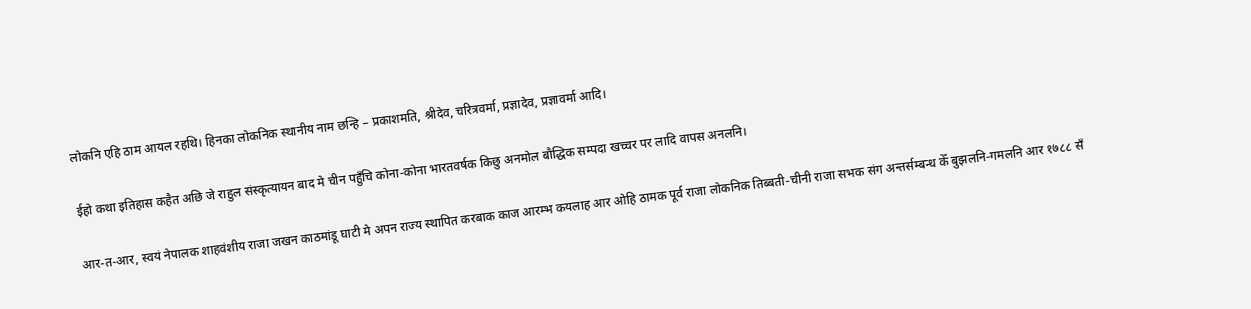लोकनि एहि ठाम आयल रहथि। हिनका लोकनिक स्थानीय नाम छन्हि – प्रकाशमति, श्रीदेव, चरित्रवर्मा, प्रज्ञादेव, प्रज्ञावर्मा आदि।

ईहो कथा इतिहास कहैत अछि जे राहुल संस्कृत्यायन बाद मे चीन पहुँचि कोना-कोना भारतवर्षक किछु अनमोल बौद्धिक सम्पदा खच्चर पर लादि वापस अनलनि।

आर-त-आर, स्वयं नेपालक शाहवंशीय राजा जखन काठमांडू घाटी मे अपन राज्य स्थापित करबाक काज आरम्भ कयलाह आर ओहि ठामक पूर्व राजा लोकनिक तिब्बती-चीनी राजा सभक संग अन्तर्सम्बन्ध केँ बुझलनि-गमलनि आर १७८८ सँ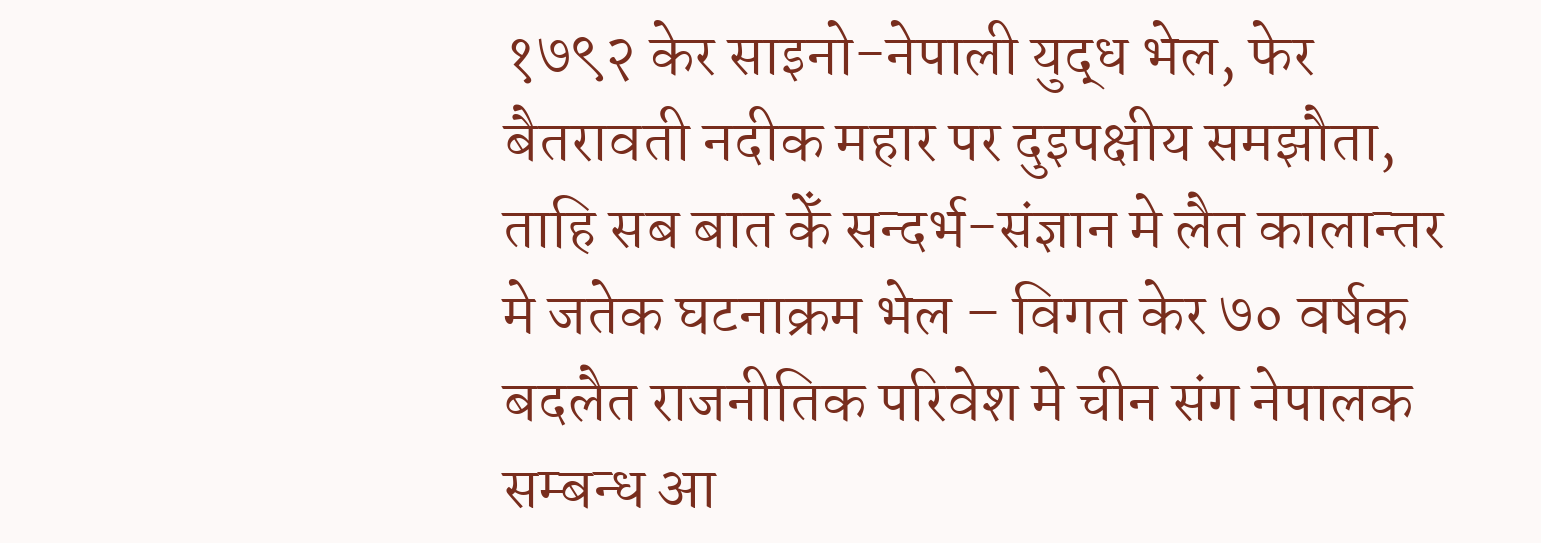१७९२ केर साइनो-नेपाली युद्ध भेल, फेर बैतरावती नदीक महार पर दुइपक्षीय समझौता, ताहि सब बात केँ सन्दर्भ-संज्ञान मे लैत कालान्तर मे जतेक घटनाक्रम भेल – विगत केर ७० वर्षक बदलैत राजनीतिक परिवेश मे चीन संग नेपालक सम्बन्ध आ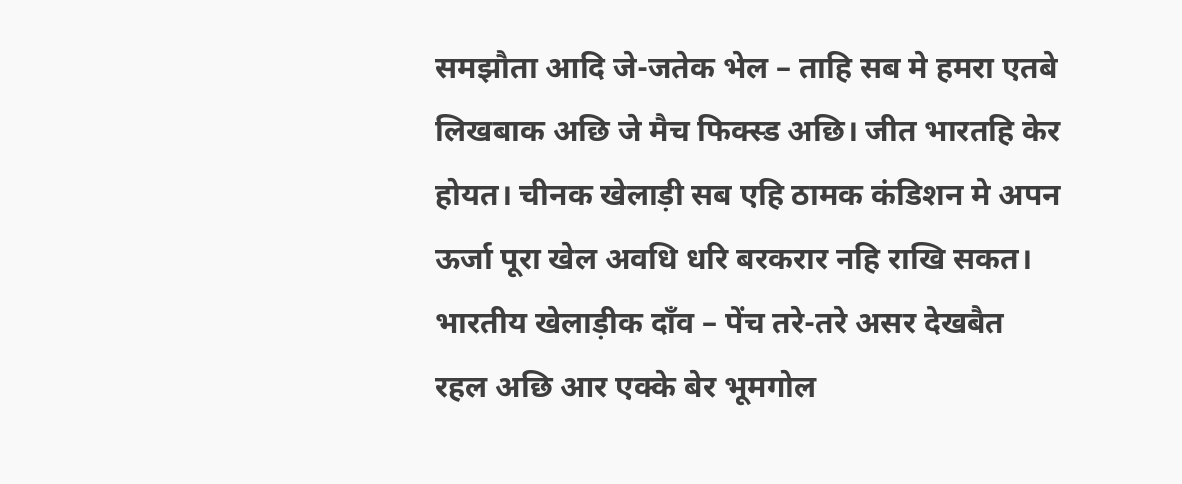समझौता आदि जे-जतेक भेल – ताहि सब मे हमरा एतबे लिखबाक अछि जे मैच फिक्स्ड अछि। जीत भारतहि केर होयत। चीनक खेलाड़ी सब एहि ठामक कंडिशन मे अपन ऊर्जा पूरा खेल अवधि धरि बरकरार नहि राखि सकत। भारतीय खेलाड़ीक दाँव – पेंच तरे-तरे असर देखबैत रहल अछि आर एक्के बेर भूमगोल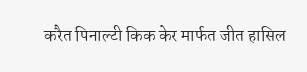करैत पिनाल्टी किक केर मार्फत जीत हासिल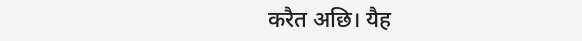करैत अछि। यैह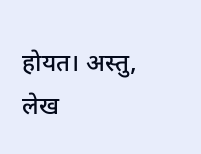होयत। अस्तु, लेख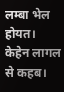लम्बा भेल होयत। केहेन लागल से कहब।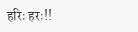हरिः हरः!!